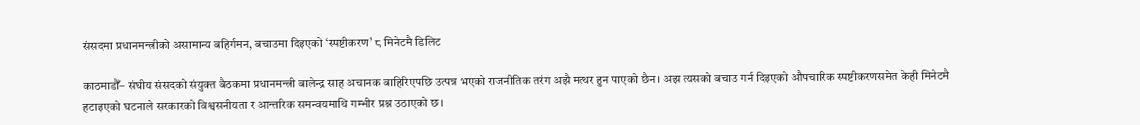संसदमा प्रधानमन्त्रीको असामान्य बहिर्गमन, बचाउमा दिइएको ‘स्पष्टीकरण’ ८ मिनेटमै डिलिट

काठमाडौँ– संघीय संसदको संयुक्त बैठकमा प्रधानमन्त्री बालेन्द्र साह अचानक बाहिरिएपछि उत्पन्न भएको राजनीतिक तरंग अझै मत्थर हुन पाएको छैन। अझ त्यसको बचाउ गर्न दिइएको औपचारिक स्पष्टीकरणसमेत केही मिनेटमै हटाइएको घटनाले सरकारको विश्वसनीयता र आन्तरिक समन्वयमाथि गम्भीर प्रश्न उठाएको छ।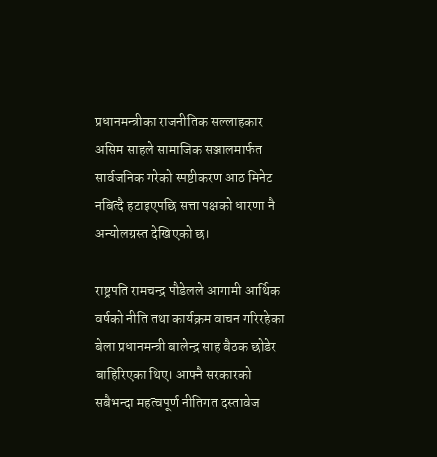प्रधानमन्त्रीका राजनीतिक सल्लाहकार असिम साहले सामाजिक सञ्जालमार्फत सार्वजनिक गरेको स्पष्टीकरण आठ मिनेट नबित्दै हटाइएपछि सत्ता पक्षको धारणा नै अन्योलग्रस्त देखिएको छ।

राष्ट्रपति रामचन्द्र पौडेलले आगामी आर्थिक वर्षको नीति तथा कार्यक्रम वाचन गरिरहेका बेला प्रधानमन्त्री बालेन्द्र साह बैठक छोडेर बाहिरिएका थिए। आफ्नै सरकारको सबैभन्दा महत्वपूर्ण नीतिगत दस्तावेज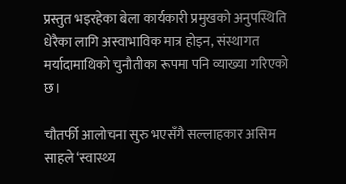प्रस्तुत भइरहेका बेला कार्यकारी प्रमुखको अनुपस्थिति धेरैका लागि अस्वाभाविक मात्र होइन, संस्थागत मर्यादामाथिको चुनौतीका रूपमा पनि व्याख्या गरिएको छ।

चौतर्फी आलोचना सुरु भएसँगै सल्लाहकार असिम साहले ‘स्वास्थ्य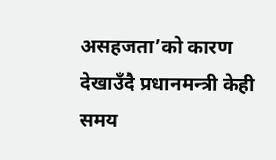असहजता’को कारण देखाउँदै प्रधानमन्त्री केही समय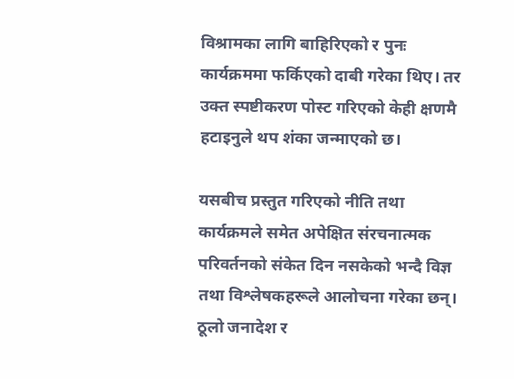विश्रामका लागि बाहिरिएको र पुनः कार्यक्रममा फर्किएको दाबी गरेका थिए। तर उक्त स्पष्टीकरण पोस्ट गरिएको केही क्षणमै हटाइनुले थप शंका जन्माएको छ।

यसबीच प्रस्तुत गरिएको नीति तथा कार्यक्रमले समेत अपेक्षित संरचनात्मक परिवर्तनको संकेत दिन नसकेको भन्दै विज्ञ तथा विश्लेषकहरूले आलोचना गरेका छन्। ठूलो जनादेश र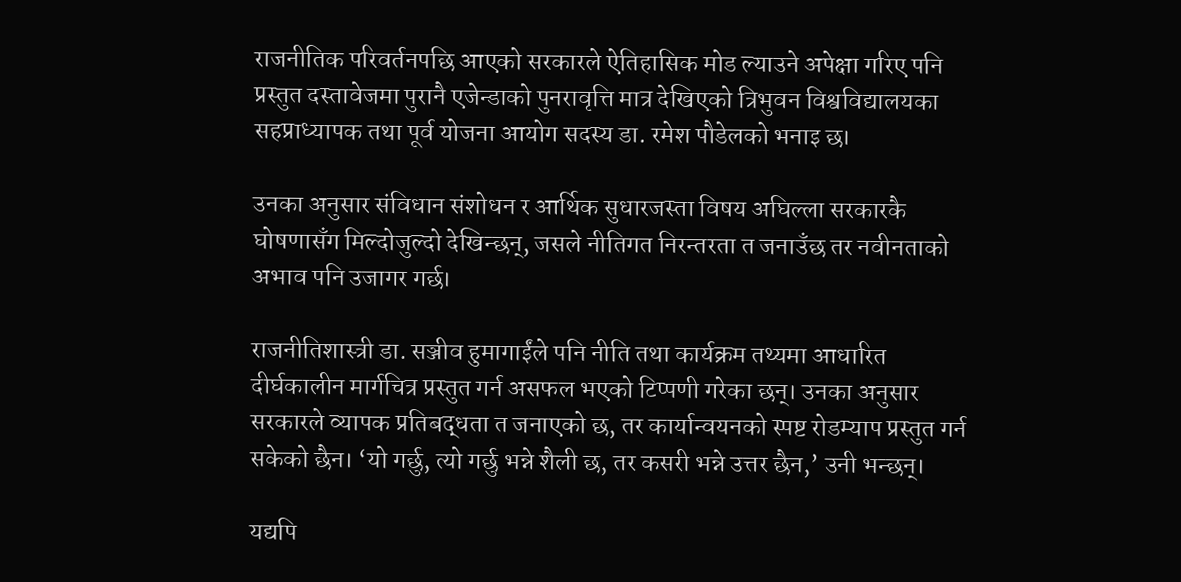राजनीतिक परिवर्तनपछि आएको सरकारले ऐतिहासिक मोड ल्याउने अपेक्षा गरिए पनि प्रस्तुत दस्तावेजमा पुरानै एजेन्डाको पुनरावृत्ति मात्र देखिएको त्रिभुवन विश्वविद्यालयका सहप्राध्यापक तथा पूर्व योजना आयोग सदस्य डा. रमेश पौडेलको भनाइ छ।

उनका अनुसार संविधान संशोधन र आर्थिक सुधारजस्ता विषय अघिल्ला सरकारकै घोषणासँग मिल्दोजुल्दो देखिन्छन्, जसले नीतिगत निरन्तरता त जनाउँछ तर नवीनताको अभाव पनि उजागर गर्छ।

राजनीतिशास्त्री डा. सञ्जीव हुमागाईंले पनि नीति तथा कार्यक्रम तथ्यमा आधारित दीर्घकालीन मार्गचित्र प्रस्तुत गर्न असफल भएको टिप्पणी गरेका छन्। उनका अनुसार सरकारले व्यापक प्रतिबद्धता त जनाएको छ, तर कार्यान्वयनको स्पष्ट रोडम्याप प्रस्तुत गर्न सकेको छैन। ‘यो गर्छु, त्यो गर्छु भन्ने शैली छ, तर कसरी भन्ने उत्तर छैन,’ उनी भन्छन्।

यद्यपि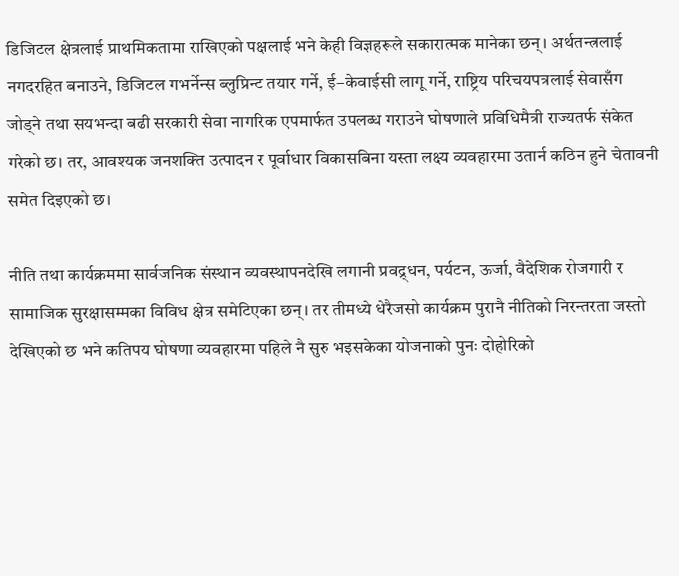डिजिटल क्षेत्रलाई प्राथमिकतामा राखिएको पक्षलाई भने केही विज्ञहरूले सकारात्मक मानेका छन्। अर्थतन्त्रलाई नगदरहित बनाउने, डिजिटल गभर्नेन्स ब्लुप्रिन्ट तयार गर्ने, ई–केवाईसी लागू गर्ने, राष्ट्रिय परिचयपत्रलाई सेवासँग जोड्ने तथा सयभन्दा बढी सरकारी सेवा नागरिक एपमार्फत उपलब्ध गराउने घोषणाले प्रविधिमैत्री राज्यतर्फ संकेत गरेको छ। तर, आवश्यक जनशक्ति उत्पादन र पूर्वाधार विकासबिना यस्ता लक्ष्य व्यवहारमा उतार्न कठिन हुने चेतावनी समेत दिइएको छ।

नीति तथा कार्यक्रममा सार्वजनिक संस्थान व्यवस्थापनदेखि लगानी प्रवद्र्धन, पर्यटन, ऊर्जा, वैदेशिक रोजगारी र सामाजिक सुरक्षासम्मका विविध क्षेत्र समेटिएका छन्। तर तीमध्ये धेरैजसो कार्यक्रम पुरानै नीतिको निरन्तरता जस्तो देखिएको छ भने कतिपय घोषणा व्यवहारमा पहिले नै सुरु भइसकेका योजनाको पुनः दोहोरिको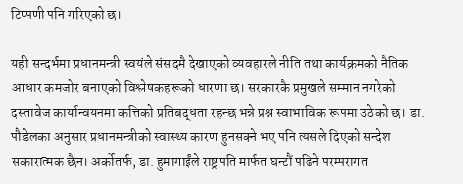टिप्पणी पनि गरिएको छ।

यही सन्दर्भमा प्रधानमन्त्री स्वयंले संसदमै देखाएको व्यवहारले नीति तथा कार्यक्रमको नैतिक आधार कमजोर बनाएको विश्लेषकहरूको धारणा छ। सरकारकै प्रमुखले सम्मान नगरेको दस्तावेज कार्यान्वयनमा कत्तिको प्रतिबद्धता रहन्छ भन्ने प्रश्न स्वाभाविक रूपमा उठेको छ। डा. पौडेलका अनुसार प्रधानमन्त्रीको स्वास्थ्य कारण हुनसक्ने भए पनि त्यसले दिएको सन्देश सकारात्मक छैन। अर्कोतर्फ, डा. हुमागाईंले राष्ट्रपति मार्फत घन्टौं पढिने परम्परागत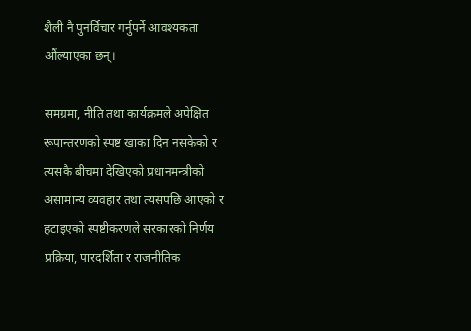शैली नै पुनर्विचार गर्नुपर्ने आवश्यकता औंल्याएका छन्।

समग्रमा, नीति तथा कार्यक्रमले अपेक्षित रूपान्तरणको स्पष्ट खाका दिन नसकेको र त्यसकै बीचमा देखिएको प्रधानमन्त्रीको असामान्य व्यवहार तथा त्यसपछि आएको र हटाइएको स्पष्टीकरणले सरकारको निर्णय प्रक्रिया, पारदर्शिता र राजनीतिक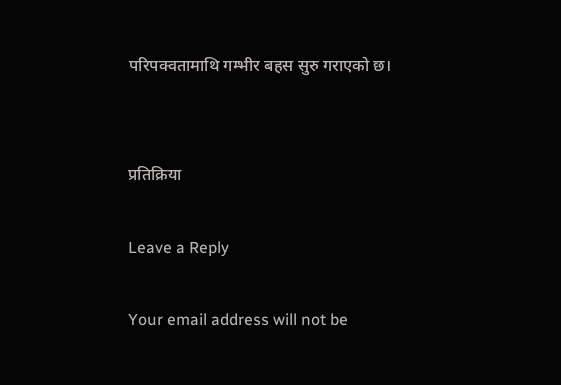परिपक्वतामाथि गम्भीर बहस सुरु गराएको छ।


प्रतिक्रिया

Leave a Reply

Your email address will not be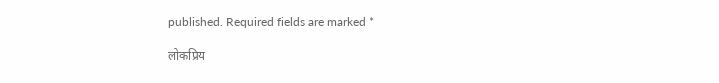published. Required fields are marked *

लोकप्रिय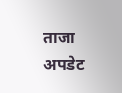ताजा अपडेट